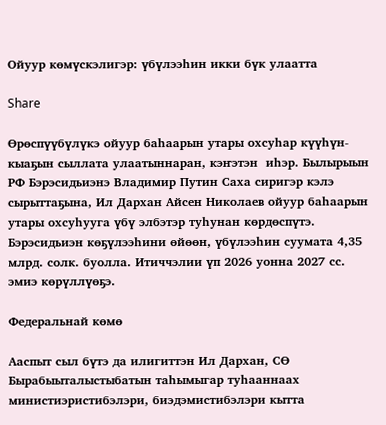Ойуур көмүскэлигэр: үбүлээһин икки бүк улаатта

Share

Өрөспүүбүлүкэ ойуур баһаарын утары охсуһар күүһүн-кыаҕын сыллата улаатыннаран, кэҥэтэн  иһэр. Былырыын РФ Бэрэсидьиэнэ Владимир Путин Саха сиригэр кэлэ сырыттаҕына, Ил Дархан Айсен Николаев ойуур баһаарын утары охсуһууга үбү элбэтэр туһунан көрдөспүтэ. Бэрэсидьиэн көҕүлээһини өйөөн, үбүлээһин суумата 4,35 млрд. солк. буолла. Итиччэлии үп 2026 уонна 2027 сс. эмиэ көрүллүөҕэ.

Федеральнай көмө

Ааспыт сыл бүтэ да илигиттэн Ил Дархан, СӨ Бырабыыталыстыбатын таһымыгар туһааннаах министиэристибэлэри, биэдэмистибэлэри кытта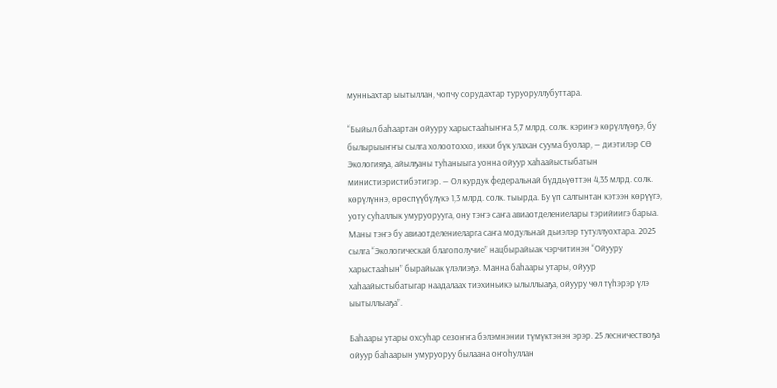мунньахтар ыытыллан, чопчу сорудахтар туруоруллубуттара.

“Быйыл баһаартан ойууру харыстааһыҥҥа 5,7 млрд. солк. кэриҥэ көрүллүөҕэ, бу былырыыҥҥы сылга холоотоххо, икки бүк улахан суума буолар, — диэтилэр СӨ Экологияҕа, айылҕаны туһаныыга уонна ойуур хаһаайыстыбатын министиэристибэтигэр. — Ол курдук федеральнай бүддьүөттэн 4,35 млрд. солк. көрүлүннэ, өрөспүүбүлүкэ 1,3 млрд. солк. тыырда. Бу үп салгынтан кэтээн көрүүгэ, уоту суһаллык умуруорууга, ону тэҥэ саҥа авиаотделениелары тэрийиигэ барыа. Маны тэҥэ бу авиаотделениеларга саҥа модульнай дьиэлэр тутуллуохтара. 2025 сылга “Экологическай благополучие” нацбырайыак чэрчитинэн “Ойууру харыстааһын” бырайыак үлэлиэҕэ. Манна баһаары утары, ойуур хаһаайыстыбатыгар наадалаах тиэхиньикэ ылыллыаҕа, ойууру чөл түһэрэр үлэ ыытыллыаҕа”.

Баһаары утары охсуһар сезоҥҥа бэлэмнэнии түмүктэнэн эрэр. 25 лесничествоҕа ойуур баһаарын умуруоруу былаана оҥоһуллан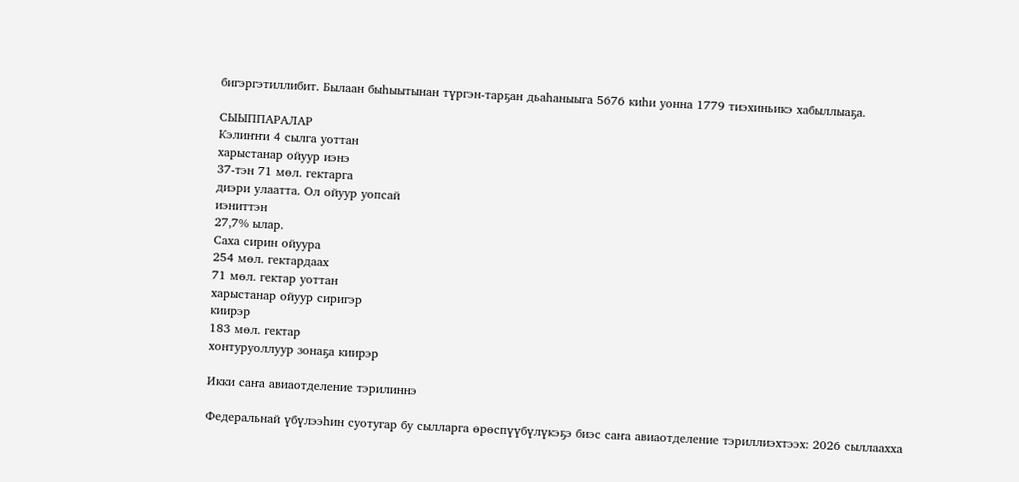бигэргэтиллибит. Былаан быһыытынан түргэн-тарҕан дьаһаныыга 5676 киһи уонна 1779 тиэхиньикэ хабыллыаҕа.

СЫЫППАРАЛАР
Кэлиҥҥи 4 сылга уоттан
харыстанар ойуур иэнэ
37‑тэн 71 мөл. гектарга
диэри улаатта. Ол ойуур уопсай
иэниттэн
27,7% ылар.
Саха сирин ойуура
254 мөл. гектардаах
71 мөл. гектар уоттан
харыстанар ойуур сиригэр
киирэр
183 мөл. гектар
хонтуруоллуур зонаҕа киирэр

Икки саҥа авиаотделение тэрилиннэ

Федеральнай үбүлээһин суотугар бу сылларга өрөспүүбүлүкэҕэ биэс саҥа авиаотделение тэриллиэхтээх: 2026 сыллаахха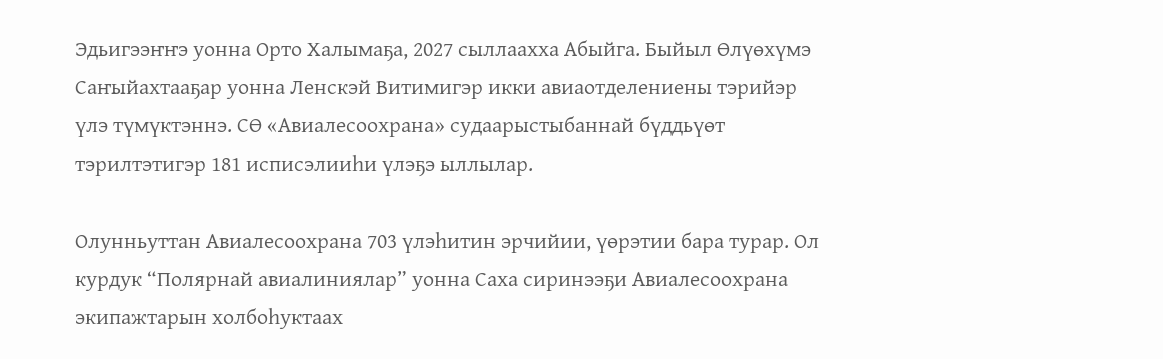Эдьигээҥҥэ уонна Орто Халымаҕа, 2027 сыллаахха Абыйга. Быйыл Өлүөхүмэ Саҥыйахтааҕар уонна Ленскэй Витимигэр икки авиаотделениены тэрийэр үлэ түмүктэннэ. СӨ «Авиалесоохрана» судаарыстыбаннай бүддьүөт тэрилтэтигэр 181 исписэлииһи үлэҕэ ыллылар.

Олунньуттан Авиалесоохрана 703 үлэһитин эрчийии, үөрэтии бара турар. Ол курдук “Полярнай авиалиниялар” уонна Саха сиринээҕи Авиалесоохрана экипажтарын холбоһуктаах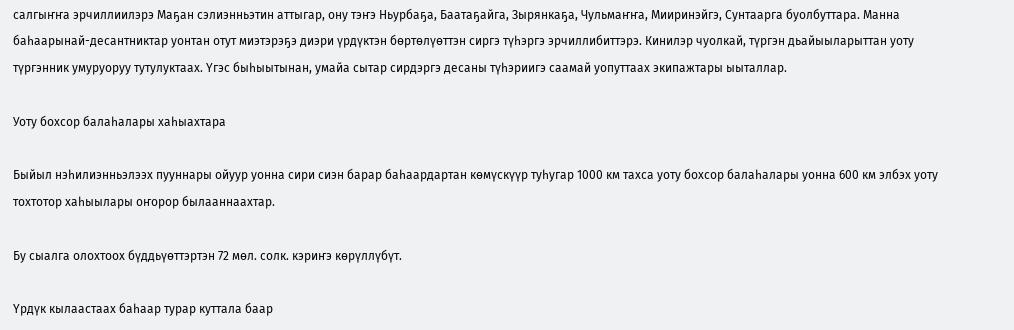салгыҥҥа эрчиллиилэрэ Маҕан сэлиэнньэтин аттыгар, ону тэҥэ Ньурбаҕа, Баатаҕайга, Зырянкаҕа, Чульмаҥҥа, Мииринэйгэ, Сунтаарга буолбуттара. Манна баһаарынай-десантниктар уонтан отут миэтэрэҕэ диэри үрдүктэн бөртөлүөттэн сиргэ түһэргэ эрчиллибиттэрэ. Кинилэр чуолкай, түргэн дьайыыларыттан уоту түргэнник умуруоруу тутулуктаах. Үгэс быһыытынан, умайа сытар сирдэргэ десаны түһэриигэ саамай уопуттаах экипажтары ыыталлар.

Уоту бохсор балаһалары хаһыахтара

Быйыл нэһилиэнньэлээх пууннары ойуур уонна сири сиэн барар баһаардартан көмүскүүр туһугар 1000 км тахса уоту бохсор балаһалары уонна 600 км элбэх уоту тохтотор хаһыылары оҥорор былааннаахтар.

Бу сыалга олохтоох бүддьүөттэртэн 72 мөл. солк. кэриҥэ көрүллүбүт.

Үрдүк кылаастаах баһаар турар куттала баар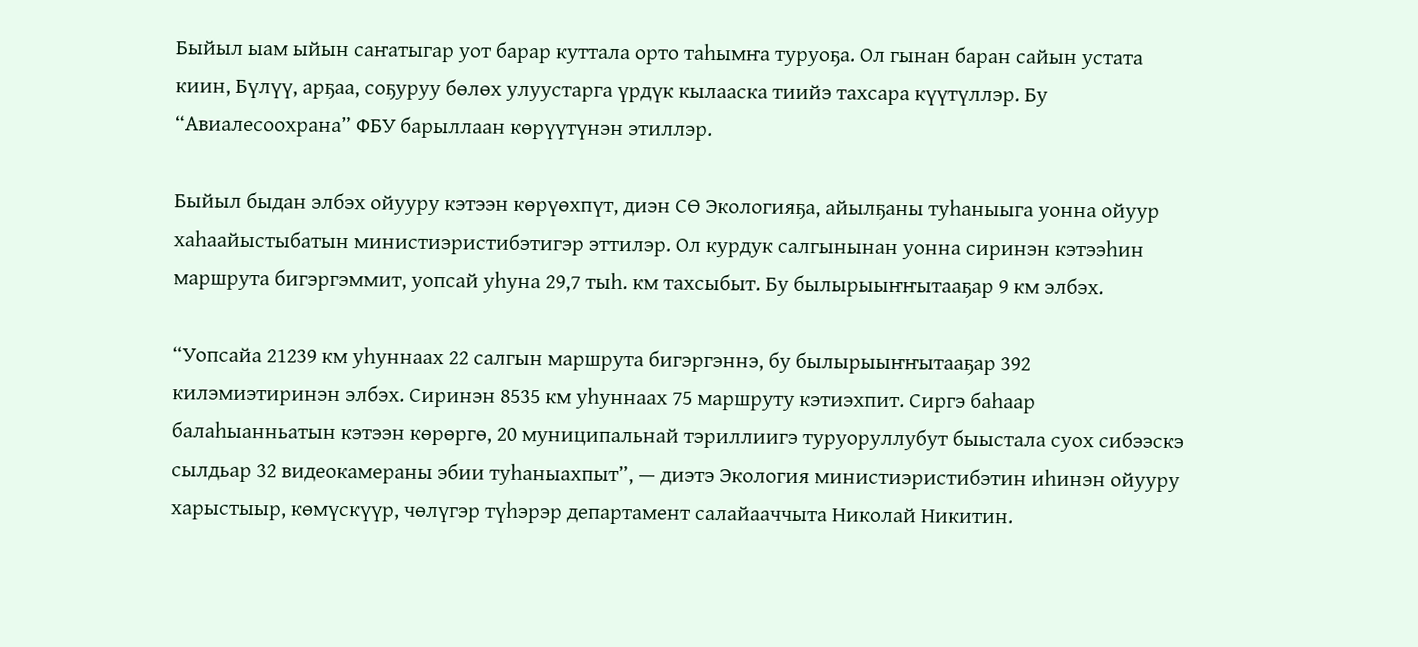Быйыл ыам ыйын саҥатыгар уот барар куттала орто таһымҥа туруоҕа. Ол гынан баран сайын устата киин, Бүлүү, арҕаа, соҕуруу бөлөх улуустарга үрдүк кылааска тиийэ тахсара күүтүллэр. Бу “Авиалесоохрана” ФБУ барыллаан көрүүтүнэн этиллэр.

Быйыл быдан элбэх ойууру кэтээн көрүөхпүт, диэн СӨ Экологияҕа, айылҕаны туһаныыга уонна ойуур хаһаайыстыбатын министиэристибэтигэр эттилэр. Ол курдук салгынынан уонна сиринэн кэтээһин маршрута бигэргэммит, уопсай уһуна 29,7 тыһ. км тахсыбыт. Бу былырыыҥҥытааҕар 9 км элбэх.

“Уопсайа 21239 км уһуннаах 22 салгын маршрута бигэргэннэ, бу былырыыҥҥытааҕар 392 килэмиэтиринэн элбэх. Сиринэн 8535 км уһуннаах 75 маршруту кэтиэхпит. Сиргэ баһаар балаһыанньатын кэтээн көрөргө, 20 муниципальнай тэриллиигэ туруоруллубут быыстала суох сибээскэ сылдьар 32 видеокамераны эбии туһаныахпыт”, — диэтэ Экология министиэристибэтин иһинэн ойууру харыстыыр, көмүскүүр, чөлүгэр түһэрэр департамент салайааччыта Николай Никитин.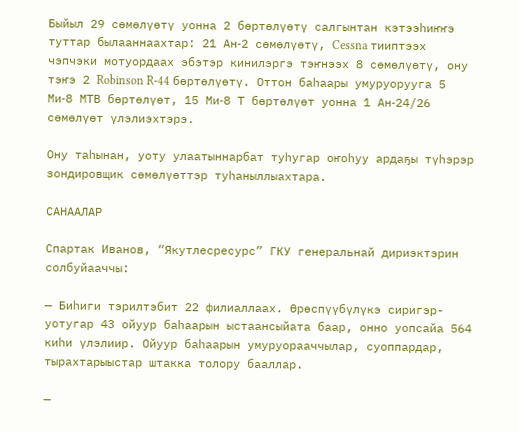Быйыл 29 сөмөлүөтү уонна 2 бөртөлүөтү салгынтан кэтээһиҥҥэ туттар былааннаахтар: 21 Ан‑2 сөмөлүөтү, Cessna тииптээх чэпчэки мотуордаах эбэтэр кинилэргэ тэҥнээх 8 сөмөлүөтү, ону тэҥэ 2 Robinson R‑44 бөртөлүөтү. Оттон баһаары умуруорууга 5 Ми‑8 МТВ бөртөлүөт, 15 Ми‑8 Т бөртөлүөт уонна 1 Ан‑24/26 сөмөлүөт үлэлиэхтэрэ.

Ону таһынан, уоту улаатыннарбат туһугар оҥоһуу ардаҕы түһэрэр зондировщик сөмөлүөттэр туһаныллыахтара.

САНААЛАР

Спартак Иванов, “Якутлесресурс” ГКУ генеральнай дириэктэрин солбуйааччы:

— Биһиги тэрилтэбит 22 филиаллаах. Өрөспүүбүлүкэ сиригэр-уотугар 43 ойуур баһаарын ыстаансыйата баар, онно уопсайа 564 киһи үлэлиир. Ойуур баһаарын умуруорааччылар, суоппардар, тырахтарыыстар штакка толору бааллар.

—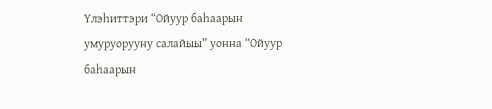Үлэһиттэри “Ойуур баһаарын умуруорууну салайыы” уонна “Ойуур баһаарын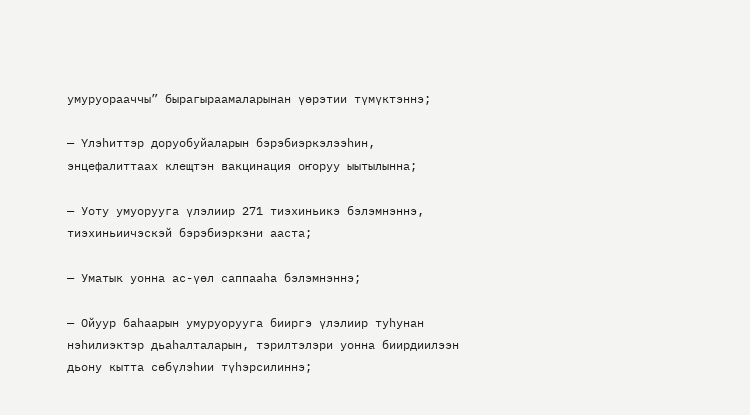умуруорааччы” бырагыраамаларынан үөрэтии түмүктэннэ;

— Үлэһиттэр доруобуйаларын бэрэбиэркэлээһин, энцефалиттаах клещтэн вакцинация оҥоруу ыытылынна;

— Уоту умуорууга үлэлиир 271 тиэхиньикэ бэлэмнэннэ, тиэхиньиичэскэй бэрэбиэркэни ааста;

— Уматык уонна ас-үөл саппааһа бэлэмнэннэ;

— Ойуур баһаарын умуруорууга бииргэ үлэлиир туһунан нэһилиэктэр дьаһалталарын, тэрилтэлэри уонна биирдиилээн дьону кытта сөбүлэһии түһэрсилиннэ;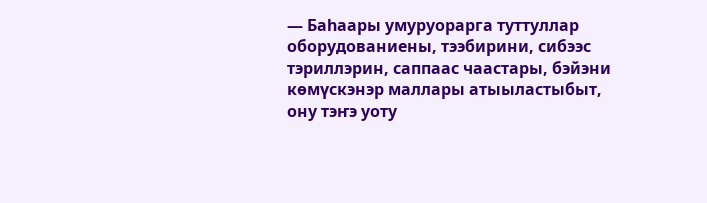— Баһаары умуруорарга туттуллар оборудованиены, тээбирини, сибээс тэриллэрин, саппаас чаастары, бэйэни көмүскэнэр маллары атыыластыбыт, ону тэҥэ уоту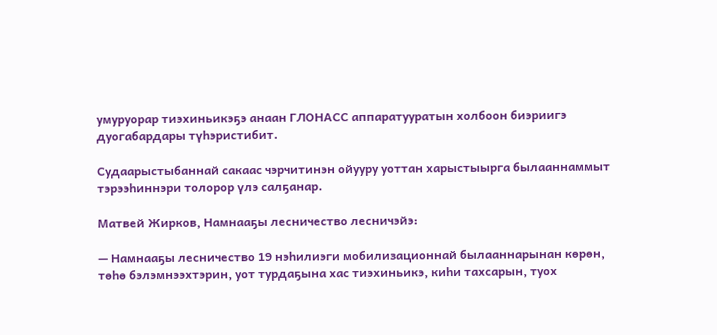умуруорар тиэхиньикэҕэ анаан ГЛОНАСС аппаратууратын холбоон биэриигэ дуогабардары түһэристибит.

Судаарыстыбаннай сакаас чэрчитинэн ойууру уоттан харыстыырга былааннаммыт тэрээһиннэри толорор үлэ салҕанар.

Матвей Жирков, Намнааҕы лесничество лесничэйэ:

— Намнааҕы лесничество 19 нэһилиэги мобилизационнай былааннарынан көрөн, төһө бэлэмнээхтэрин, уот турдаҕына хас тиэхиньикэ, киһи тахсарын, туох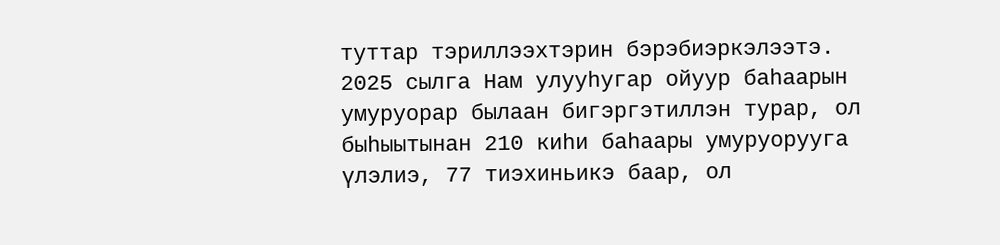туттар тэриллээхтэрин бэрэбиэркэлээтэ. 2025 сылга Нам улууһугар ойуур баһаарын умуруорар былаан бигэргэтиллэн турар, ол быһыытынан 210 киһи баһаары умуруорууга үлэлиэ, 77 тиэхиньикэ баар, ол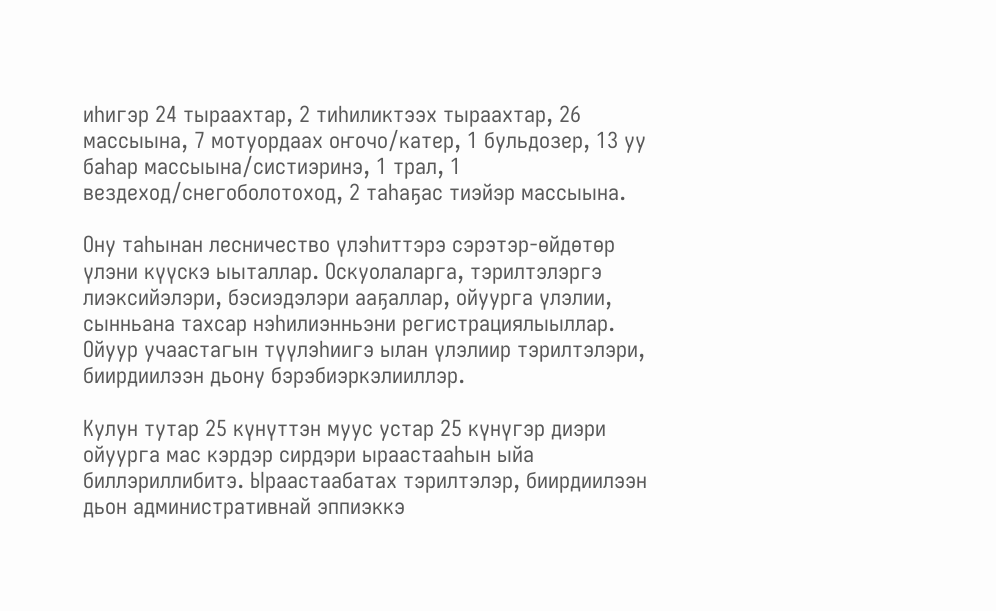иһигэр 24 тыраахтар, 2 тиһиликтээх тыраахтар, 26 массыына, 7 мотуордаах оҥочо/катер, 1 бульдозер, 13 уу баһар массыына/систиэринэ, 1 трал, 1 вездеход/снегоболотоход, 2 таһаҕас тиэйэр массыына.

Ону таһынан лесничество үлэһиттэрэ сэрэтэр-өйдөтөр үлэни күүскэ ыыталлар. Оскуолаларга, тэрилтэлэргэ лиэксийэлэри, бэсиэдэлэри ааҕаллар, ойуурга үлэлии, сынньана тахсар нэһилиэнньэни регистрациялыыллар. Ойуур учаастагын түүлэһиигэ ылан үлэлиир тэрилтэлэри, биирдиилээн дьону бэрэбиэркэлииллэр.

Кулун тутар 25 күнүттэн муус устар 25 күнүгэр диэри ойуурга мас кэрдэр сирдэри ыраастааһын ыйа биллэриллибитэ. Ыраастаабатах тэрилтэлэр, биирдиилээн дьон административнай эппиэккэ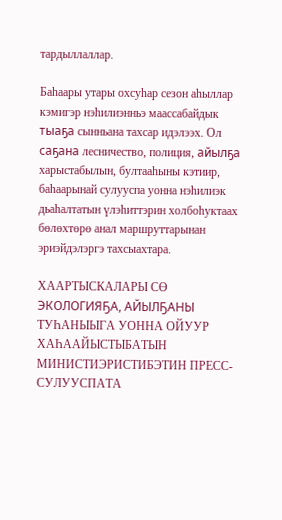тардыллаллар.

Баһаары утары охсуһар сезон аһыллар кэмигэр нэһилиэнньэ маассабайдык тыаҕа сынньана тахсар идэлээх. Ол саҕана лесничество, полиция, айылҕа харыстабылын, бултааһыны кэтиир, баһаарынай сулууспа уонна нэһилиэк дьаһалтатын үлэһиттэрин холбоһуктаах бөлөхтөрө анал маршруттарынан эриэйдэлэргэ тахсыахтара.

ХААРТЫСКАЛАРЫ СӨ ЭКОЛОГИЯҔА, АЙЫЛҔАНЫ ТУҺАНЫЫГА УОННА ОЙУУР
ХАҺААЙЫСТЫБАТЫН МИНИСТИЭРИСТИБЭТИН ПРЕСС-СУЛУУСПАТА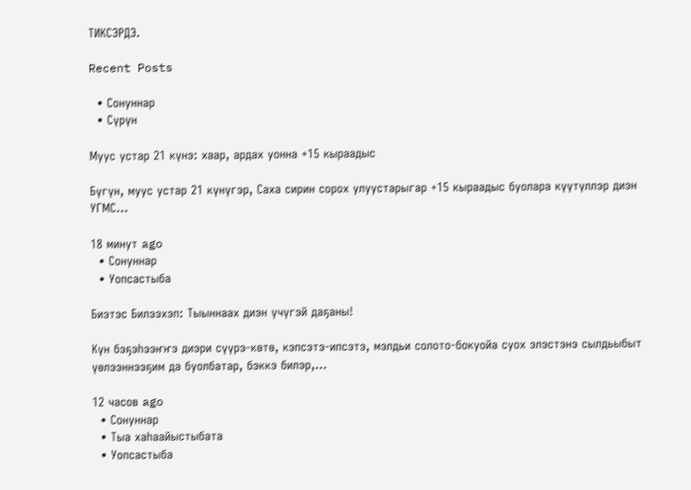ТИКСЭРДЭ.

Recent Posts

  • Сонуннар
  • Сүрүн

Муус устар 21 күнэ: хаар, ардах уонна +15 кыраадыс

Бүгүн, муус устар 21 күнүгэр, Саха сирин сорох улуустарыгар +15 кыраадыс буолара күүтүллэр диэн УГМС…

18 минут ago
  • Сонуннар
  • Уопсастыба

Биэтэс Билээхэп: Тыыннаах диэн үчүгэй даҕаны!

Күн бэҕэһээҥҥэ диэри сүүрэ-көтө, кэпсэтэ-ипсэтэ, мэлдьи солото-бокуойа суох элэстэнэ сылдьыбыт үөлээннээҕим да буолбатар, бэккэ билэр,…

12 часов ago
  • Сонуннар
  • Тыа хаһаайыстыбата
  • Уопсастыба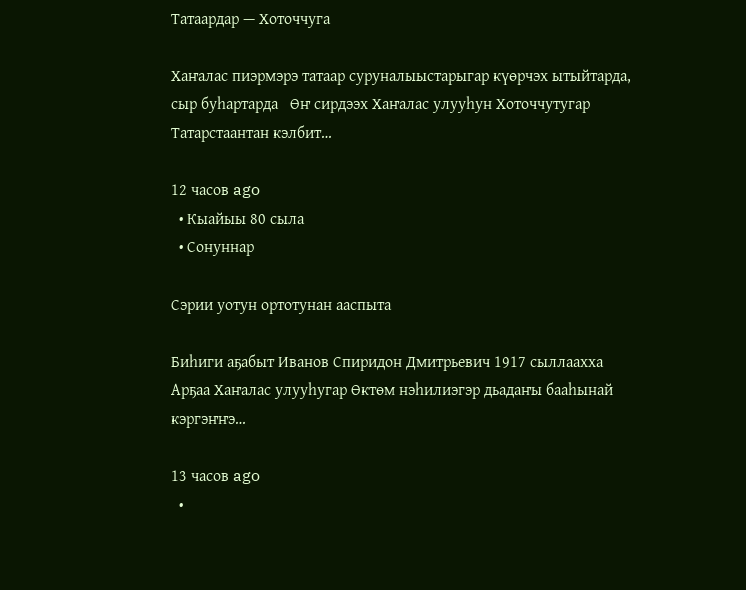Татаардар — Хоточчуга

Хаҥалас пиэрмэрэ татаар суруналыыстарыгар күөрчэх ытыйтарда, сыр буһартарда   Өҥ сирдээх Хаҥалас улууһун Хоточчутугар Татарстаантан кэлбит…

12 часов ago
  • Кыайыы 80 сыла
  • Сонуннар

Сэрии уотун ортотунан ааспыта

Биһиги аҕабыт Иванов Спиридон Дмитрьевич 1917 сыллаахха Арҕаа Хаҥалас улууһугар Өктөм нэhилиэгэр дьадаҥы бааhынай кэргэҥҥэ…

13 часов ago
  •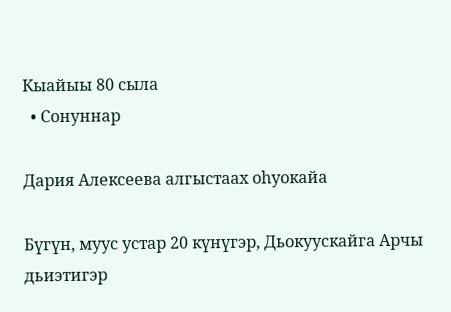Кыайыы 80 сыла
  • Сонуннар

Дария Алексеева алгыстаах оһуокайа

Бүгүн, муус устар 20 күнүгэр, Дьокуускайга Арчы дьиэтигэр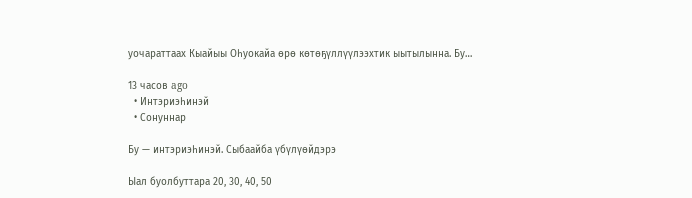уочараттаах Кыайыы Оһуокайа өрө көтөҕүллүүлээхтик ыытылынна. Бу…

13 часов ago
  • Интэриэһинэй
  • Сонуннар

Бу — интэриэһинэй. Сыбаайба үбүлүөйдэрэ

Ыал буолбуттара 20, 30, 40, 50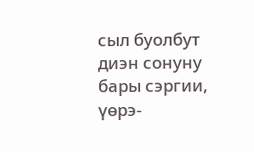сыл буолбут диэн сонуну бары сэргии, үөрэ-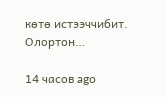көтө истээччибит. Олортон…

14 часов ago